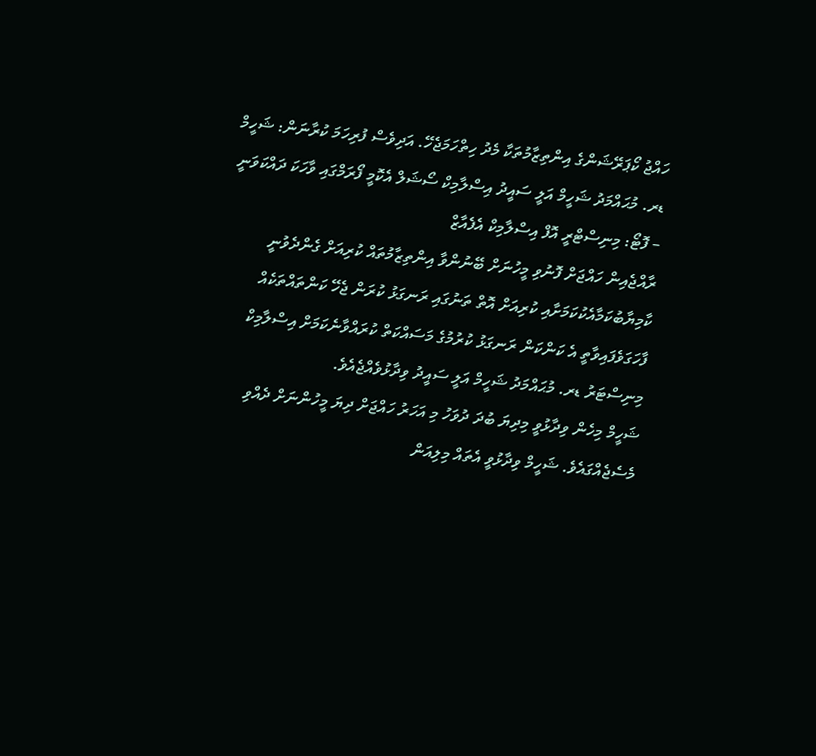ހައްޖު ކޯޕަރޭޝަންގެ އިންތިޒާމުތަކާ މެދު ހިތްހަމަޖެހޭ. އަދިވެސް ފުރިހަމަ ކުރާނަން: ޝަހީމް
ޑރ. މުޙައްމަދު ޝަހީމް އަލީ ސައީދު އިސްލާމިކް ސޯޝަލް އެކޮމީ ފޯރަމްގައި ވާހަކަ ދައްކަވަނީ – ފޮޓޯ: މިނިސްޓްރީ އޮފް އިސްލާމިކް އެފެއާޒް
ރާއްޖެއިން ހައްޖަށް ފޮނުވި މީހުނަށް ބޭނުންވާ އިންތިޒާމުތައް ކުރިއަށް ގެންދެވުނީ ކާމިޔާބުކަމާއެކުކަމަށާއި ކުރިއަށް އޮތް ތަނުގައި ރަނގަޅު ކުރަން ޖެހޭ ކަންތައްތަކެއް ފާހަގަވެފައިވާތީ އެ ކަންކަން ރަނގަޅު ކުރުމުގެ މަސައްކަތް ކުރައްވާނެކަމަށް އިސްލާމިކް މިނިސްޓަރު ޑރ. މުޙައްމަދު ޝަހީމް އަލީ ސައީދު ވިދާޅުވެއްޖެއެވެ.
ޝަހީމް މިހެން ވިދާޅުވީ މިދިޔަ ބުދަ ދުވަހު މި އަހަރު ހައްޖަށް ދިޔަ މީހުންނަށް ދެއްވި މެސެޖެއްގައެވެ. ޝަހީމް ވިދާޅުވީ އެތައް މިލިއަން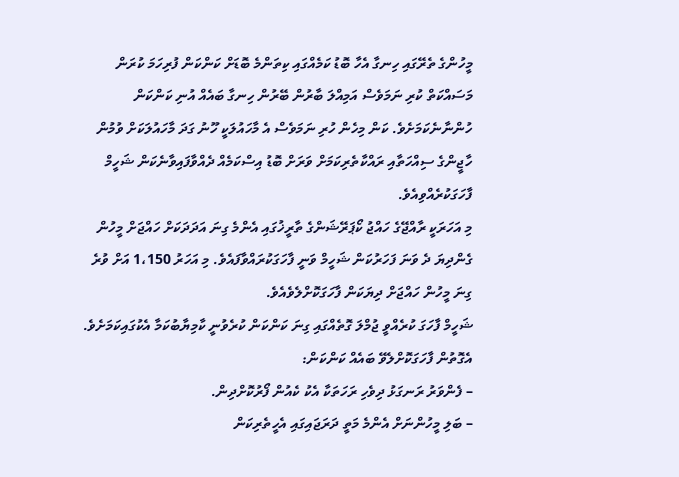މީހުންގެ ތެރޭގައި ހިނގާ އެހާ ބޮޑު ކަމެއްގައި ކިތަންމެ ބޮޑަށް ކަންކަން ފުރިހަމަ ކުރަން މަސައްކަތް ކުރި ނަމަވެސް އަމިއްލަ ބާރުން ބޭރުން ހިނގާ ބައެއް އުނި ކަންކަން ހުންނާނެކަމަށެވެ. ކަން މިހެން ހުރި ނަމަވެސް އެ މާހައުލަކީ ހޫނު ގަދަ މާހައުލަކަށް ވުމުން ހާޖީންގެ ސިއްހަތާއި ރައްކާތެރިކަމަށް ވަރަށް ބޮޑު އިސްކަމެއް ދެއްވާފައިވާނެކަން ޝަހީމް ފާހަގަކުރެއްވިއެވެ.
މި އަހަރަކީ ރާއްޖޭގެ ހައްޖު ކޯޕަރޭޝަންގެ ތާރީޚުގައި އެންމެ ގިނަ އަދަދަކަށް ހައްޖަށް މީހުން ގެންދިޔަ ދެ ވަނަ ފަހަރުކަން ޝަހީމް ވަނީ ފާހަގަކުރައްވާފައެވެ. މި އަހަރު 1،150 އަށް ވުރެ ގިނަ މީހުން ހައްޖަށް ދިޔަކަން ފާހަގަކޮށްލެވެއެވެ.
ޝަހީމް ފާހަގަ ކުރެއްވީ ޖުމްލަ ގޮތެއްގައި ގިނަ ކަންކަން ކުރެވުނީ ކާމިޔާބުކަމާ އެކުގައިކަމަށެވެ. އެގޮތުން ފާހަގަކޮށްލެވޭ ބައެއް ކަންކަން:
– ފެންވަރު ރަނގަޅު ދިވެހި ރަހަތަކާ އެކު ކެއުން ފޯރުކޮށްދިން.
– ބަލި މީހުންނަށް އެންމެ މަތީ ދަރަޖައިގައި އެހީތެރިކަން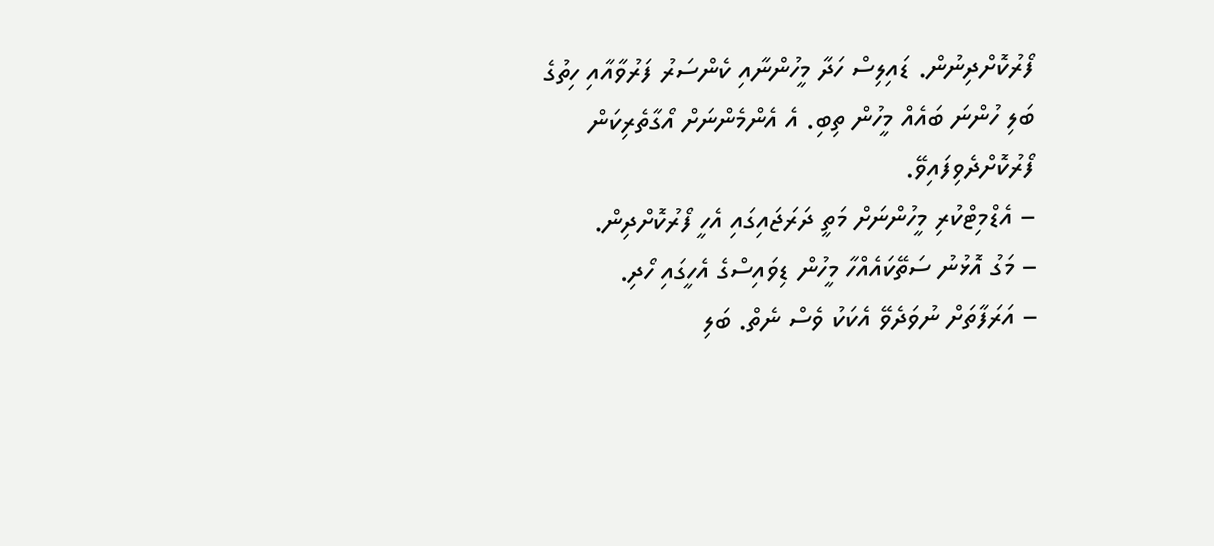ފޯރުކޮށްދިނުން. ޑައިލިސް ހަދާ މީހުންނާއި ކެންސަރު ފަރުވާއާއި ހިތުގެ ބަލި ހުންނަ ބައެއް މީހުން ތިބި. އެ އެންމެންނަށް އޯގާތެރިކަން ފޯރުކޮށްދެވިފައިވޭ.
– އެޑްމިޓްކުރި މީހުންނަށް މަތީ ދަރަޖައިގައި އެހީ ފޯރުކޮށްދިން.
– މަގު އޮޅުނު ސަތޭކައެއްހާ މީހުން ޑިވައިސްގެ އެހީގައި ހޯދި.
– އަރަފާތަށް ނުވަދެވޭ އެކަކު ވެސް ނެތް. ބަލި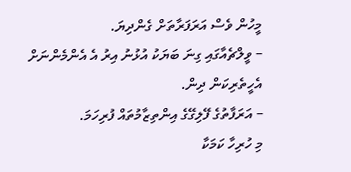މީހުން ވެސް އަރަފަރާތަށް ގެންދިޔަ.
– ވީލްޗެއާގައި ގިނަ ބަޔަކު އުޅުނު އިރު އެ އެންމެންނަށް އެހީތެރިކަން ދިން.
– އަރަފާތުގެ ފޭލިގޭގެ އިންތިޒާމުތައް ފުރިހަމަ.
މި ހުރިހާ ކަމަކާ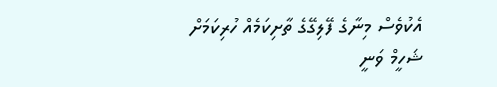އެކުވެސް މިނާގެ ފޭލިގޭގެ ތާށިކަމެއް ހުރިކަމަށް ޝަހީމް ވަނީ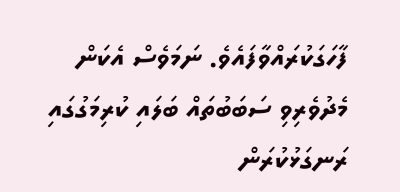ފާހަގަކުރައްވާފައެވެ. ނަމަވެސް އެކަން މެދުވެރިވި ސަބަބުތައް ބަލައި ކުރިމަގުގައި ރަނގަޅުކުރަން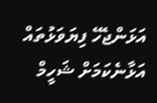އަޅަންޖެހޭ ފިޔަވަޅުތައް އަޅާނެކަމަށް ޝަހީމް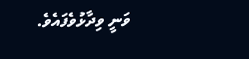ވަނީ ވިދާޅުވެފައެވެ.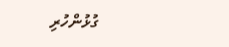ގުޅުންހުރި